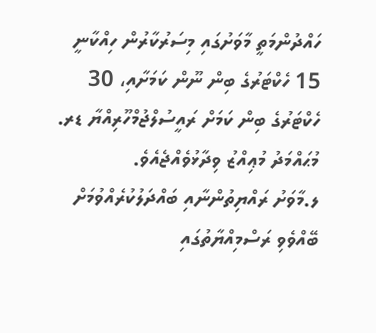ހައްދުންމަތީ މާވަށުގައި މިސަރުކާރުން ހިއްކާނީ 15 ހެކްޓަރުގެ ބިން ނޫން ކަމަށާއި، 30 ހެކްޓަރުގެ ބިން ކަމަށް ރައީސުލްޖުމްހޫރިއްޔާ ޑރ. މުޙައްމަދު މުޢިއްޒު ވިދާޅުވެއްޖެއެވެ.
ލ.މާވަށު ރައްޔިތުންނާއި ބައްދަލުކުރެއްވުމަށް ބޭއްވެވި ރަސްމިއްޔާތުގައި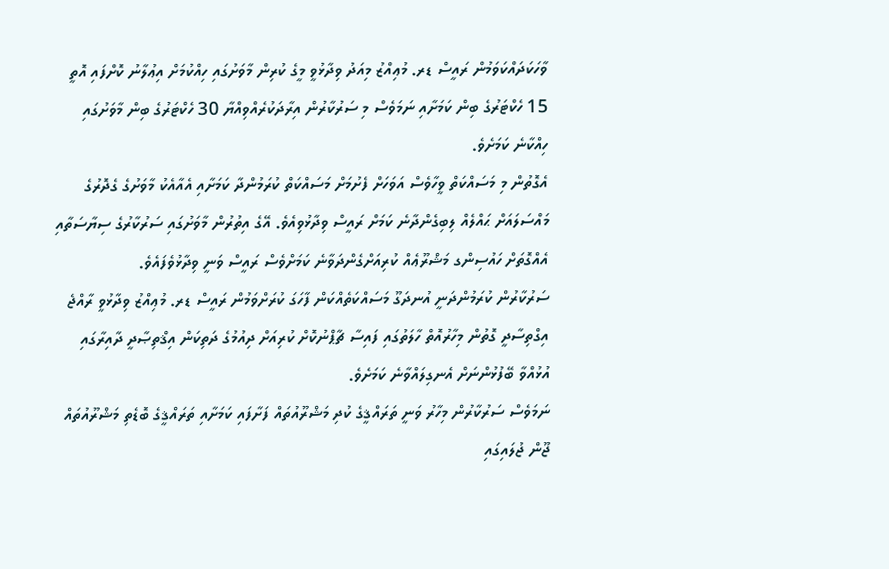ވާހަކަދައްކަވަމުން ރައީސް ޑރ. މުޢިއްޒު މިއަދު ވިދާޅުވީ މީގެ ކުރިން މާވަށުގައި ހިއްކުމަށް އިޢުލާނު ކޮށްފައި އޮތީ 15 ހެކްޓަރުގެ ބިން ކަމަށާއި ނަމަވެސް މި ސަރުކާރުން އިރާދަކުރެއްވިއްޔާ 30 ހެކްޓަރުގެ ބިން މާވަށުގައި ހިއްކާނެ ކަމަށެވެ.
އެގޮތުން މި މަސައްކަތް ވީހާވެސް އަވަހަށް ފެށުމަށް މަސައްކަތް ކުރަމުންދާ ކަމަށާއި އެއާއެކު މާވަށުގެ ގެދޮރުގެ މައްސަލައަށް ޙައްލެއް ލިބިގެންދާނެ ކަމަށް ރައީސް ވިދާޅުވިއެވެ. އޭގެ އިތުރުން މާވަށުގައި ސަރުކާރުގެ ސިޔާސަތާއި އެއްގޮތަށް ހައުސިންގ މަޝްރޫޢެއް ކުރިއަށްގެންދަވާނެ ކަމަށްވެސް ރައީސް ވަނީ ވިދާޅުވެފައެވެ.
ސަރުކާރުން ކުރަމުންދަނީ އުނދަގޫ މަސައްކަތެއްކަން ފާހަގަ ކުރަށްވަމުން ރައީސް ޑރ. މުޢިއްޒު ވިދާޅުވީ ރާއްޖެ އިގްތިސާދީ ގޮތުން މިހާރުއޮތް ހާލަތުގައި ފައިސާ ޗާޕްނުކޮށް ކުރިއަށް ދިއުމުގެ ދަތިކަން އިޤްތިޞާދީ ދާއިރާގައި އުޅުއްވާ ބޭފުޅުންނަށް އެނގިލައްވާނެ ކަމަށެވެ.
ނަމަވެސް ސަރުކާރުން މިހާރު ވަނީ ތަރައްޤީގެ ކުދި މަޝްރޫއުތައް ފަށާފައި ކަމަށާއި ތަރައްޤީގެ ބޮޑެތި މަޝްރޫއުތައް ޖޫން ޖުލައިގައި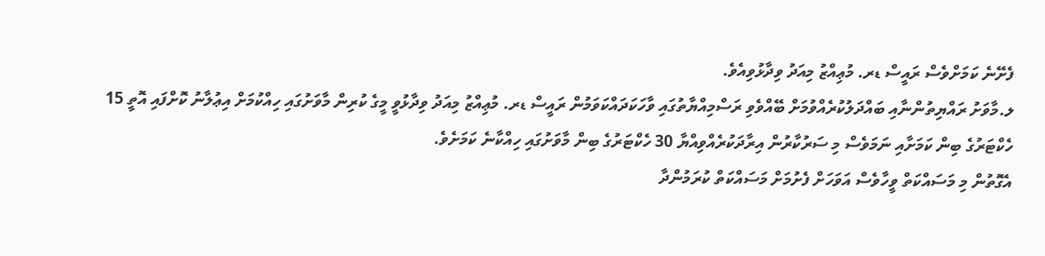ފެށޭނެ ކަމަށްވެސް ރައީސް ޑރ. މުޢިއްޒު މިއަދު ވިދާޅުވިއެވެ.
ލ.މާވަށު ރައްޔިތުންނާއި ބައްދަލުކުރެއްވުމަށް ބޭއްވެވި ރަސްމިއްޔާތުގައި ވާހަކަދައްކަވަމުން ރައީސް ޑރ. މުޢިއްޒު މިއަދު ވިދާޅުވީ މީގެ ކުރިން މާވަށުގައި ހިއްކުމަށް އިޢުލާނު ކޮށްފައި އޮތީ 15 ހެކްޓަރުގެ ބިން ކަމަށާއި ނަމަވެސް މި ސަރުކާރުން އިރާދަކުރެއްވިއްޔާ 30 ހެކްޓަރުގެ ބިން މާވަށުގައި ހިއްކާނެ ކަމަށެވެ.
އެގޮތުން މި މަސައްކަތް ވީހާވެސް އަވަހަށް ފެށުމަށް މަސައްކަތް ކުރަމުންދާ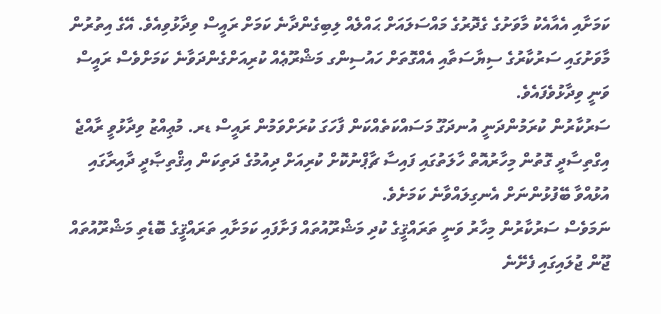ކަމަށާއި އެއާއެކު މާވަށުގެ ގެދޮރުގެ މައްސަލައަށް ޙައްލެއް ލިބިގެންދާނެ ކަމަށް ރައީސް ވިދާޅުވިއެވެ. އޭގެ އިތުރުން މާވަށުގައި ސަރުކާރުގެ ސިޔާސަތާއި އެއްގޮތަށް ހައުސިންގ މަޝްރޫޢެއް ކުރިއަށްގެންދަވާނެ ކަމަށްވެސް ރައީސް ވަނީ ވިދާޅުވެފައެވެ.
ސަރުކާރުން ކުރަމުންދަނީ އުނދަގޫ މަސައްކަތެއްކަން ފާހަގަ ކުރަށްވަމުން ރައީސް ޑރ. މުޢިއްޒު ވިދާޅުވީ ރާއްޖެ އިގްތިސާދީ ގޮތުން މިހާރުއޮތް ހާލަތުގައި ފައިސާ ޗާޕްނުކޮށް ކުރިއަށް ދިއުމުގެ ދަތިކަން އިޤްތިޞާދީ ދާއިރާގައި އުޅުއްވާ ބޭފުޅުންނަށް އެނގިލައްވާނެ ކަމަށެވެ.
ނަމަވެސް ސަރުކާރުން މިހާރު ވަނީ ތަރައްޤީގެ ކުދި މަޝްރޫއުތައް ފަށާފައި ކަމަށާއި ތަރައްޤީގެ ބޮޑެތި މަޝްރޫއުތައް ޖޫން ޖުލައިގައި ފެށޭނެ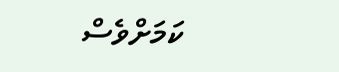ކަމަށްވެސް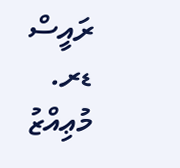ރައީސް ޑރ. މުޢިއްޒު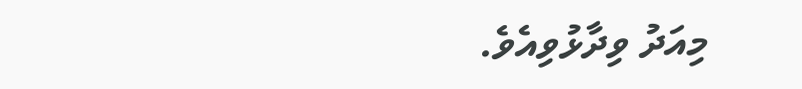މިއަދު ވިދާޅުވިއެވެ.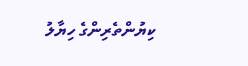ކިޔުންތެރިންގެ ހިޔާލު